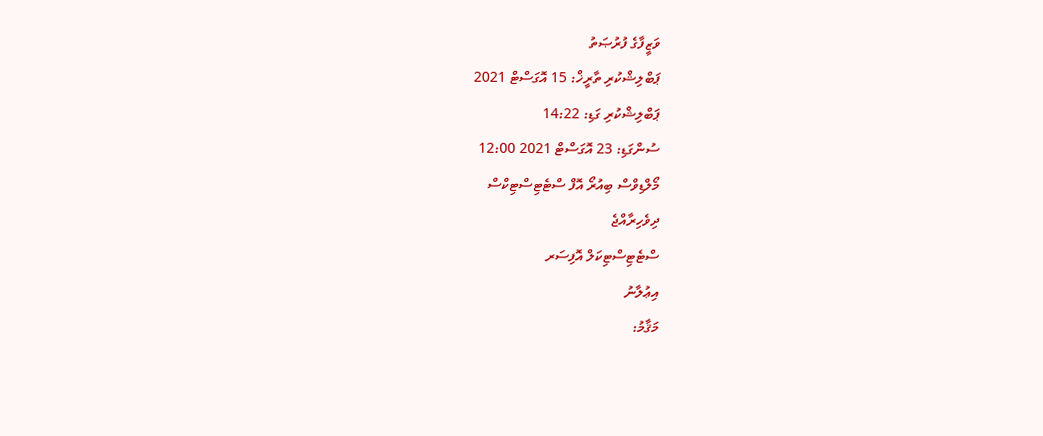ވަޒީފާގެ ފުރުޞަތު
ޕަބްލިޝްކުރި ތާރީޚް: 15 އޮގަސްޓް 2021
ޕަބްލިޝްކުރި ގަޑި: 14:22
ސުންގަޑި: 23 އޮގަސްޓް 2021 12:00
މޯލްޑިވްސް ބިއުރޯ އޮފް ސްޓެޓިސްޓިކްސް
ދިވެހިރާއްޖެ
ސްޓެޓިސްޓިކަލް އޮފިސަރ
އިޢުލާނު
މަޤާމު: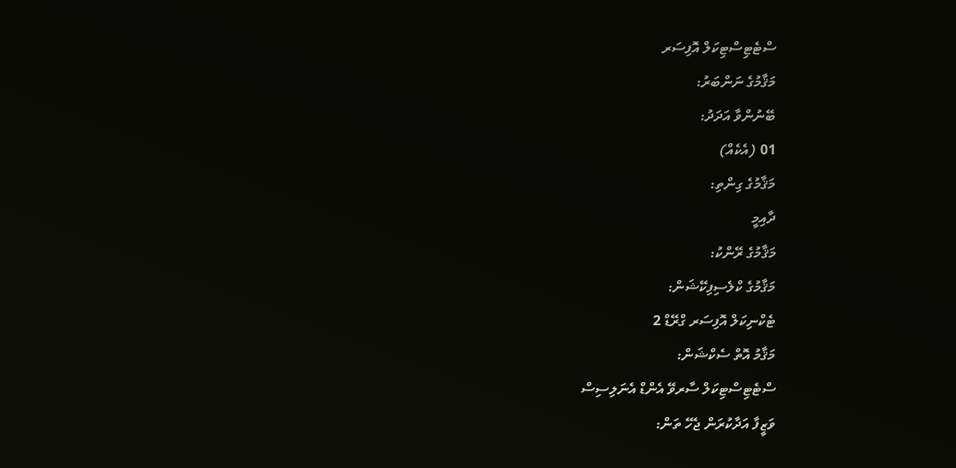ސްޓެޓިސްޓިކަލް އޮފިސަރ
މަޤާމުގެ ނަންބަރު:
ބޭނުންވާ އަދަދު:
01 (އެކެއް)
މަޤާމުގެ ގިންތި:
ދާއިމީ
މަޤާމުގެ ރޭންކު:
މަޤާމުގެ ކްލެސިފިކޭޝަން:
ޓެކްނިކަލް އޮފިސަރ ގްރޭޑް 2
މަޤާމު އޮތް ސެކްޝަން:
ސްޓެޓިސްޓިކަލް ސާރވޭ އެންޑް އެނަލިސިސް
ވަޒީފާ އަދާކުރަން ޖެހޭ ތަން: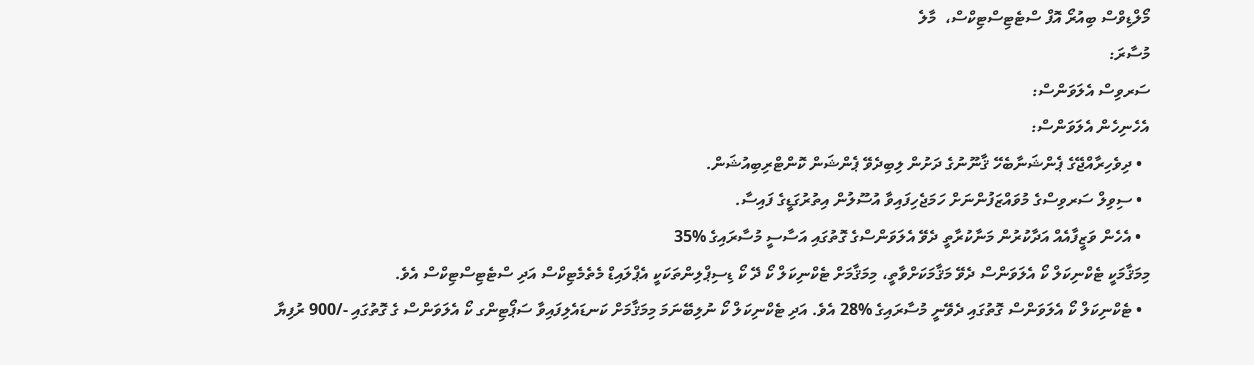މޯލްޑިވްސް ބިއުރޯ އޮފް ސްޓެޓިސްޓިކްސް،  މާލެ
މުސާރަ:
ސަރވިސް އެލަވަންސް:
އެހެނިހެން އެލަވަންސް:
  • ދިވެހިރާއްޖޭގެ ޕެންޝަނާބެހޭ ޤާނޫނުގެ ދަށުން ލިބިދެވޭ ޕެންޝަން ކޮންޓްރިބިއުޝަން.
  • ސިވިލް ސަރވިސްގެ މުވައްޒަފުންނަށް ހަމަޖެހިފައިވާ އުސޫލުން އިތުރުގަޑީގެ ފައިސާ.
  • އެހެން ވަޒީފާއެއް އަދާކުރުން މަނާކުރާތީ ދެވޭ އެލަވަންސްގެ ގޮތުގައި އަސާސީ މުސާރައިގެ %35
މިމަޤާމަކީ ޓެކްނިކަލް ކޯ އެލަވަންސް ދެވޭ މަޤާމަކަށްވާތީ، މިމަޤާމަށް ޓެކްނިކަލް ކޯ ދޭ ކޯ ޑިސިޕްލިންތަކަކީ އެޕްލައިޑް މެތެމެޓިކްސް އަދި ސްޓެޓިސްޓިކްސް އެވެ.
  • ޓެކްނިކަލް ކޯ އެލަވަންސް ގޮތުގައި ދެވޭނީ މުސާރައިގެ %28 އެވެ. އަދި ޓެކްނިކަލް ކޯ ނުލިބޭނަމަ މިމަޤާމަށް ކަނޑައެލިފައިވާ ސަޕޯޓިންގ ކޯ އެލަވަންސް ގެ ގޮތުގައި -/900 ރުފިޔާ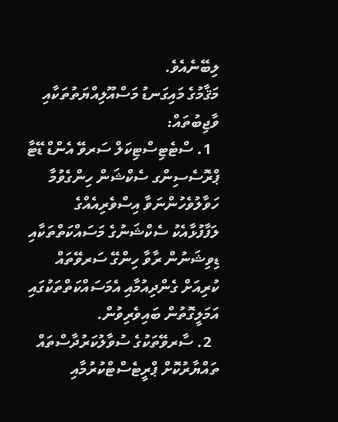ލިބޭނެއެވެ.
މަޤާމުގެ މައިގަނޑު މަސްއޫލިއްޔަތުތަކާއި ވާޖިބުތައް:
  1. ސްޓެޓިސްޓިކަލް ސަރވޭ އެންޑް ޑޭޓާ ޕްރޮސެސިންގ ސެކްޝަން ހިންގެވުމާ ހަވާލުވެހުންނަވާ އިސްވެރިއެއްގެ ލަފާފުޅާއެކު ސެކްޝަނުގެ މަސައްކަތްތަކާއި ޑިވިޝަނުން ރާވާ ހިންގޭ ސަރވޭތައް ކުރިއަށް ގެންދިއުމާއި އެމަސައްކަތްތަކުގައި އަމަލީގޮތުން ބައިވެރިވުން.
  2. ސާރވޭތަކުގެ ސުވާލުކަރުދާސްތައް ތައްޔާރުކޮށް ޕްރީޓެސްޓްކުރުމާއި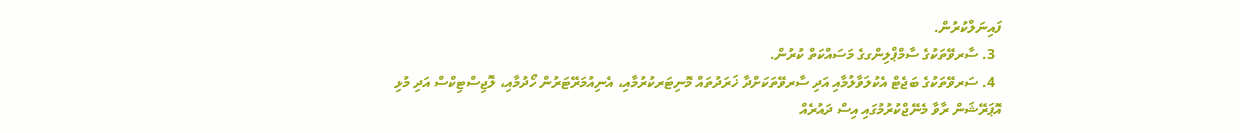ފައިނަލްކުރުން.
  3. ސާރވޭތަކުގެ ސާމްޕްލިންގގެ މަސައްކަތް ކުރުން.
  4. ސަރވޭތަކުގެ ބަޖެޓް އެކުލަވާލުމާއި އަދި ސާރވޭތަކަށްދާ ޚަރަދުތައް މޮނިޓަރކުރުމާއި، އެނިއުމަރޭޓަރުން ހޯދުމާއި، ލޮޖިސްޓިކްސް އަދި މުޅި އޮޕަރޭޝަން ރާވާ މެނޭޖްކުރުމުގައި އިސް ދައުރެއް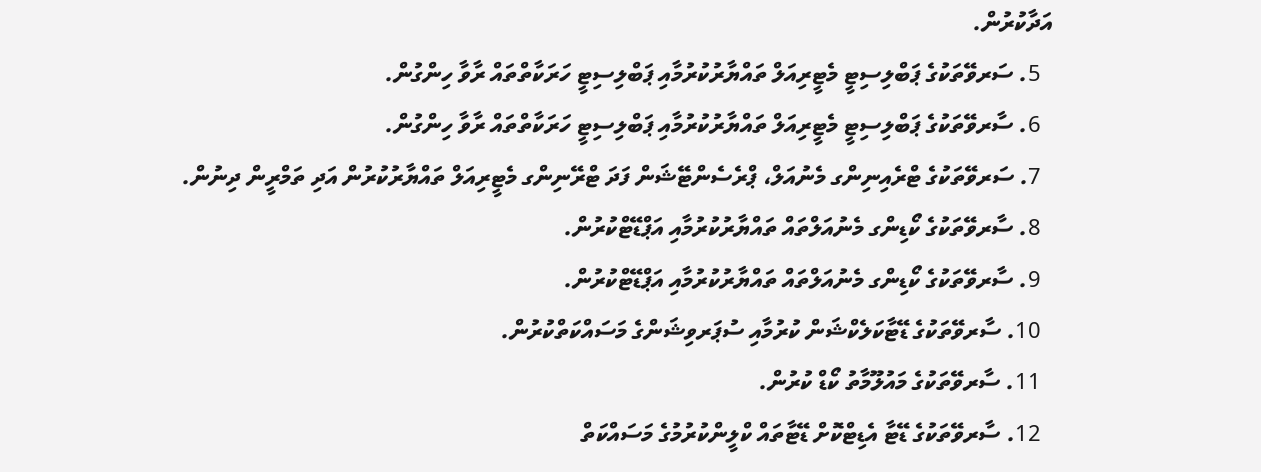އަދާކުރުން.
  5. ސަރވޭތަކުގެ ޕަބްލިސިޓީ މެޓީރިއަލް ތައްޔާރުކުރުމާއި ޕަބްލިސިޓީ ހަރަކާތްތައް ރާވާ ހިންގުން.
  6. ސާރވޭތަކުގެ ޕަބްލިސިޓީ މެޓީރިއަލް ތައްޔާރުކުރުމާއި ޕަބްލިސިޓީ ހަރަކާތްތައް ރާވާ ހިންގުން.
  7. ސަރވޭތަކުގެ ޓްރެއިނިންގ މެނުއަލް، ޕްރެސެންޓޭޝަން ފަދަ ޓްރޭނިންގ މެޓީރިއަލް ތައްޔާރުކުރުން އަދި ތަމްރީން ދިނުން.
  8. ސާރވޭތަކުގެ ކޯޑިންގ މެނުއަލްތައް ތައްޔާރުކުރުމާއި އަޕްޑޭޓްކުރުން.
  9. ސާރވޭތަކުގެ ކޯޑިންގ މެނުއަލްތައް ތައްޔާރުކުރުމާއި އަޕްޑޭޓްކުރުން.
  10. ސާރވޭތަކުގެ ޑޭޓާކަލެކްޝަން ކުރުމާއި ސުޕަރވިޝަންގެ މަސައްކަތްކުރުން.
  11. ސާރވޭތަކުގެ މައުލޫމާތު ކޯޑް ކުރުން.
  12. ސާރވޭތަކުގެ ޑޭޓާ އެޑިޓްކޮށް ޑޭޓާތައް ކްލީންކުރުމުގެ މަސައްކަތް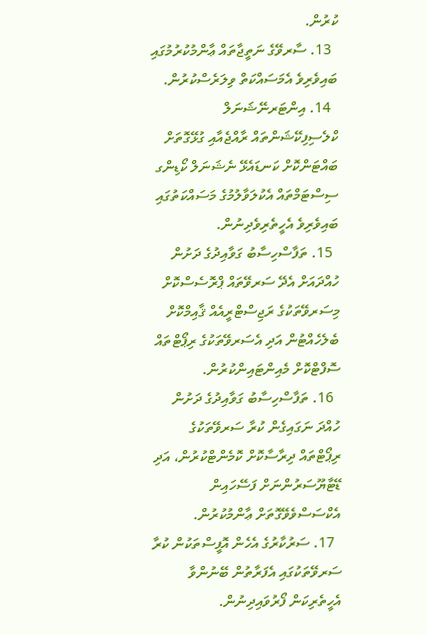ކުރުން.
  13. ސާރވޭގެ ނަތީޖާތައް ޢާންމުކުރުމުގައި ބައިވެރިވެ އެމަސައްކަތް ވިލަރެސްކުރުން.
  14. އިންޓަރނޭޝަނަލް ކްލެސިފިކޭޝަންތައް ރާއްޖެއާއި ގުޅޭގޮތަށް ބައްޓަންކޮށް ކަނޑައެޅޭ ނެޝަނަލް ކޯޑިންގ ސިސްޓަމްތައް އެކުލަވާލުމުގެ މަސައްކަތުގައި ބައިވެރިވެ އެހީތެރިވެދިނުން.
  15. ތަފާސްހިސާބު ގަވާއިދުގެ ދަށުން ހުއްދައަށް އެދޭ ސަރވޭތައް ޕްރޮސެސްކޮށް މިސަރވޭތަކުގެ ރަޖިސްޓްރީއެއް ޤާއިމްކޮށް ބެލެހެއްޓުން އަދި އެސަރވޭތަކުގެ ރިޕޯޓްތައް ސޮފްޓްކޮށް މެއިންޓައިންކުރުން.
  16. ތަފާސްހިސާބު ގަވާއިދުގެ ދަށުން ހުއްދަ ނަގައިގެން ކުރާ ސަރވޭތަކުގެ ރިޕޯޓްތައް ދިރާސާކޮށް ކޮމެންޓްކުރުން، އަދި ޑޭޓާޔޫސަރުންނަށް ފަސޭހައިން އެކްސަސްވެވޭގޮތަށް ޢާންމުކުރުން.
  17. ސަރުކާރުގެ އެހެން އޮފީސްތަކުން ކުރާ ސަރވޭތަކުގައި އެފަރާތުން ބޭނުންވާ އެހީތެރިކަން ފޯރުވައިދިނުން.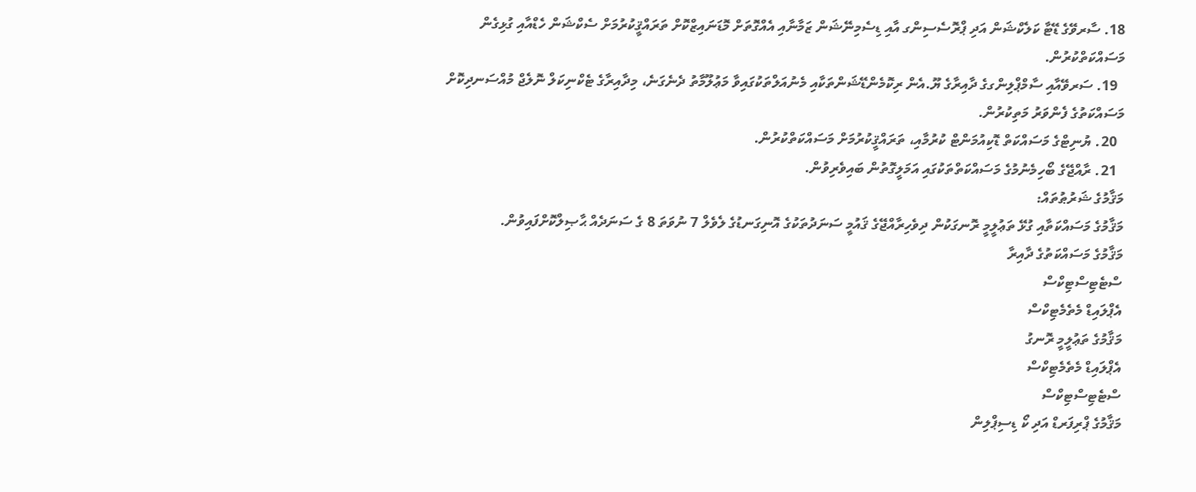18. ސާރވޭގެ ޑޭޓާ ކަލެކްޝަން އަދި ޕްރޮސެސިންގ އާއި ޑިސެމިނޭޝަން ޒަމާނާއި އެއްގޮތަށް މޮޑަނައިޒްކޮށް ތަރައްޤީކުރުމަށް ސެކްޝަން ހެޑްއާއި ގުޅިގެން މަސައްކަތްކުރުން.
  19. ސަރވޭއާއި ސާމްޕްލިންގގެ ދާއިރާގެ ޔޫ.އެން ރިކޮމެންޑޭޝަންތަކާއި މެނުއަލްތަކުގައިވާ މަޢުލޫމާތު ދެނެގަނެ، މިދާއިރާގެ ޓެކްނިކަލް ނޮލެޖް މުއްސަނދިކޮށް މަސައްކަތުގެ ފެންވަރު މަތިކުރުން.
  20. ޔުނިޓްގެ މަސައްކަތް ޑޮކިއުމަންޓް ކުރުމާއި، ތަރައްޤީކުރުމަށް މަސައްކަތްކުރުން.
  21. ރާއްޖޭގެ ބޯހިމެނުމުގެ މަސައްކަތްތަކުގައި އަމަލީގޮތުން ބައިވެރިވުން.
މަޤާމުގެ ޝަރުޠުތައް:
މަޤާމުގެ މަސައްކަތާއި ގުޅޭ ތަޢުލީމީ ރޮނގަކުން ދިވެހިރާއްޖޭގެ ޤައުމީ ސަނަދުތަކުގެ އޮނިގަނޑުގެ ލެވެލް 7 ނުވަތަ 8 ގެ ސަނަދެއް ޙާޞިލްކޮށްފައިވުން.
މަޤާމުގެ މަސައްކަތުގެ ދާއިރާ
ސްޓެޓިސްޓިކްސް
އެޕްލައިޑް މެތެމެޓިކްސް
މަޤާމުގެ ތަޢުލީމީ ރޮނގު
އެޕްލައިޑް މެތެމެޓިކްސް
ސްޓެޓިސްޓިކްސް
މަޤާމުގެ ޕްރިފަރޑް އަދި ކޯ ޑިސިޕްލިން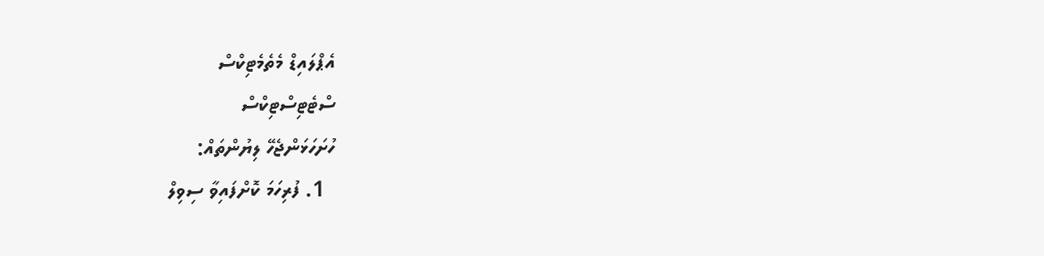އެޕްލައިޑް މެތެމެޓިކްސް
ސްޓެޓިސްޓިކްސް
ހުށަހަޅަންޖެހޭ ލިޔުންތައް:
  1. ފުރިހަމަ ކޮށްފައިވާ ސިވިލް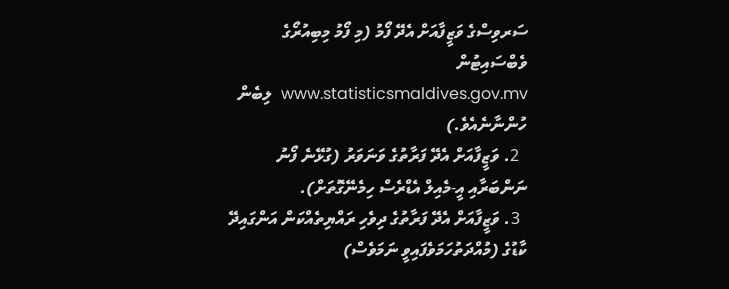ސަރވިސްގެ ވަޒީފާއަށް އެދޭ ފޯމު (މި ފޯމު މިބިއުރޯގެ ވެބްސައިޓުން  www.statisticsmaldives.gov.mv  ލިބެން ހުންނާނެއެވެ.)
  2. ވަޒީފާއަށް އެދޭ ފަރާތުގެ ވަނަވަރު (ގުޅޭނެ ފޯނު ނަންބަރާއި އީ-މެއިލް އެޑްރެސް ހިމެނޭގޮތަށް).
  3. ވަޒީފާއަށް އެދޭ ފަރާތުގެ ދިވެހި ރައްޔިތެއްކަން އަންގައިދޭ ކާޑުގެ (މުއްދަތުހަމަވެފައިވީ ނަމަވެސް)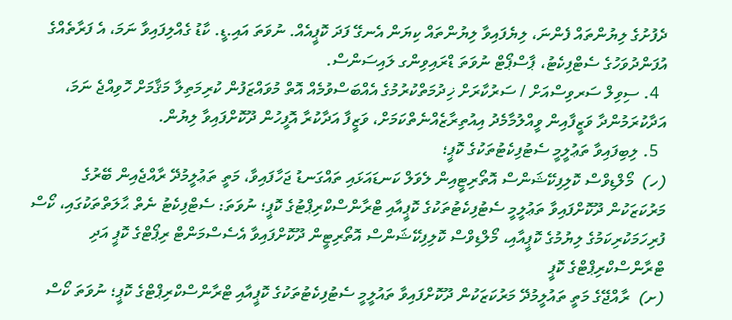ދެފުށުގެ ލިޔުންތައް ފެންނަ، ލިޔެފައިވާ ލިޔުންތައް ކިޔަން އެނގޭ ފަދަ ކޮޕީއެއް. ނުވަތަ އައި.ޑީ. ކާޑު ގެއްލިފައިވާ ނަމަ، އެ ފަރާތެއްގެ އުފަންދުވަހުގެ ސެޓްފިކެޓު، ޕާސްޕޯޓް ނުވަތަ ޑްރައިވިންގ ލައިސަންސް.
  4. ސިވިލް ސަރވިސްއަށް / ސަރުކާރަށް ޚިދުމަތްކުރުމުގެ އެއްބަސްވުމެއް އޮތް މުވައްޒަފުން ކުރިމަތިލާ މަޤާމަށް ހޮވިއްޖެ ނަމަ، އަދާކުރަމުންދާ ވަޒީފާއިން ވީއްލުމާމެދު އިއުތިރާޒެއްނެތްކަމަށް، ވަޒީފާ އަދާކުރާ އޮފީހުން ދޫކޮށްފައިވާ ލިޔުން.
  5. ލިބިފައިވާ ތަޢުލީމީ ސެޓުފިކެޓުތަކުގެ ކޮޕީ؛
(ހ)  މޯލްޑިވްސް ކޮލިފިކޭޝަންސް އޮތޯރިޓީއިން ލެވަލް ކަނޑައަޅައި ތައްގަނޑު ޖަހާފައިވާ، މަތީ ތަޢުލީމުދޭ ރާއްޖެއިން ބޭރުގެ މަރުކަޒަކުން ދޫކޮށްފައިވާ ތަޢުލީމީ ސެޓުފިކެޓުތަކުގެ ކޮޕީއާއި ޓްރާންސްކްރިޕްޓުގެ ކޮޕީ؛ ނުވަތަ: ސެޓްފިކެޓު ނެތް ޙާލަތްތަކުގައި، ކޯސް ފުރިހަމަކުރިކަމުގެ ލިޔުމުގެ ކޮޕީއާއި، މޯލްޑިވްސް ކޮލިފިކޭޝަންސް އޮތޯރިޓީން ދޫކޮށްފައިވާ އެސެސްމަންޓް ރިޕޯޓްގެ ކޮޕީ އަދި ޓްރާންސްކްރިޕްޓްގެ ކޮޕީ
(ށ)  ރާއްޖޭގެ މަތީ ތައުލީމުދޭ މަރުކަޒަކުން ދޫކޮށްފައިވާ ތައުލީމީ ސެޓުފިކެޓުތަކުގެ ކޮޕީއާއި ޓްރާންސްކްރިޕްޓްގެ ކޮޕީ؛ ނުވަތަ ކޯސް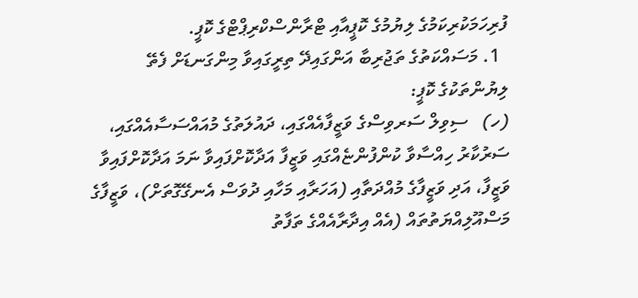ފުރިހަމަކުރިކަމުގެ ލިޔުމުގެ ކޮޕީއާއި ޓްރާންސްކްރިޕްޓްގެ ކޮޕީ.
  1. މަސައްކަތުގެ ތަޖުރިބާ އަންގައިދޭ ތިރީގައިވާ މިންގަނޑަށް ފެތޭ ލިޔުންތަކުގެ ކޮޕީ:
(ހ)   ސިވިލް ސަރވިސްގެ ވަޒީފާއެއްގައި، ދައުލަތުގެ މުއައްސަސާއެއްގައި، ސަރުކާރު ހިއްސާވާ ކުންފުންޏެއްގައި ވަޒީފާ އަދާކޮށްފައިވާ ނަމަ އަދާކޮށްފައިވާ ވަޒީފާ، އަދި ވަޒީފާގެ މުއްދަތާއި (އަހަރާއި މަހާއި ދުވަސް އެނގޭގޮތަށް)، ވަޒީފާގެ މަސްއޫލިއްޔަތުތައް (އެއް އިދާރާއެއްގެ ތަފާތު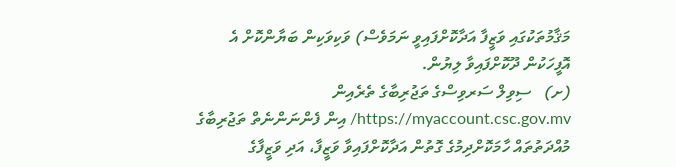މަޤާމުތަކުގައި ވަޒީފާ އަދާކޮށްފައިވީ ނަމަވެސް) ވަކިވަކިން ބަޔާންކޮށް އެ އޮފީހަކުން ދޫކޮށްފައިވާ ލިޔުން.
(ށ)   ސިވިލް ސަރވިސްގެ ތަޖުރިބާގެ ތެރެއިން https://myaccount.csc.gov.mv/ އިން ފެންނަންނެތް ތަޖުރިބާގެ މުއްދަތުތައް ހާމަކޮށްދިމުގެ ގޮތުން އަދާކޮށްފައިވާ ވަޒީފާ، އަދި ވަޒީފާގެ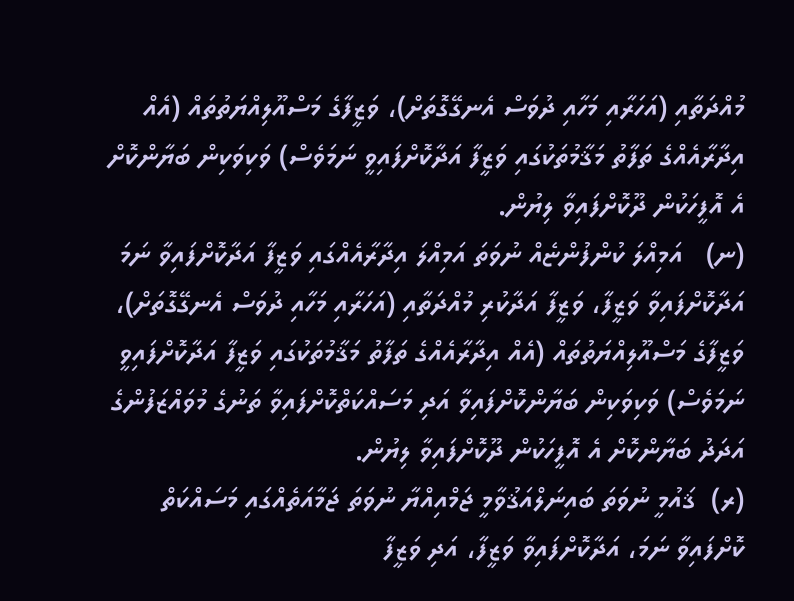މުއްދަތާއި (އަހަރާއި މަހާއި ދުވަސް އެނގޭގޮތަށް)، ވަޒީފާގެ މަސްއޫލިއްޔަތުތައް (އެއް އިދާރާއެއްގެ ތަފާތު މަޤާމުތަކުގައި ވަޒީފާ އަދާކޮށްފައިވީ ނަމަވެސް) ވަކިވަކިން ބަޔާންކޮށް އެ އޮފީހަކުން ދޫކޮށްފައިވާ ލިޔުން.
(ނ)   އަމިއްލަ ކުންފުންޏެއް ނުވަތަ އަމިއްލަ އިދާރާއެއްގައި ވަޒީފާ އަދާކޮށްފައިވާ ނަމަ އަދާކޮށްފައިވާ ވަޒީފާ، ވަޒީފާ އަދާކުރި މުއްދަތާއި (އަހަރާއި މަހާއި ދުވަސް އެނގޭގޮތަށް)، ވަޒީފާގެ މަސްއޫލިއްޔަތުތައް (އެއް އިދާރާއެއްގެ ތަފާތު މަޤާމުތަކުގައި ވަޒީފާ އަދާކޮށްފައިވީ ނަމަވެސް) ވަކިވަކިން ބަޔާންކޮށްފައިވާ އަދި މަސައްކަތްކޮށްފައިވާ ތަނުގެ މުވައްޒަފުންގެ އަދަދު ބަޔާންކޮށް އެ އޮފީހަކުން ދޫކޮށްފައިވާ ލިޔުން.
(ރ)  ޤައުމީ ނުވަތަ ބައިނަލްއަޤުވާމީ ޖަމްއިއްޔާ ނުވަތަ ޖަމާއަތެއްގައި މަސައްކަތް ކޮށްފައިވާ ނަމަ، އަދާކޮށްފައިވާ ވަޒީފާ، އަދި ވަޒީފާ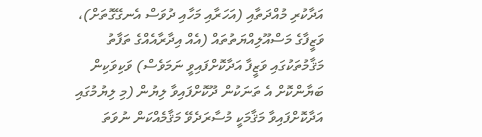އަދާކުރި މުއްދަތާއި (އަހަރާއި މަހާއި ދުވަސް އެނގޭގޮތަށް)، ވަޒީފާގެ މަސްއޫލިއްޔަތުތައް (އެއް އިދާރާއެއްގެ ތަފާތު މަޤާމުތަކުގައި ވަޒީފާ އަދާކޮށްފައިވީ ނަމަވެސް) ވަކިވަކިން ބަޔާންކޮށް އެ ތަނަކުން ދޫކޮށްފައިވާ ލިޔުން (މި ލިޔުމުގައި އަދާކޮށްފައިވާ މަޤާމަކީ މުސާރަދެވޭ މަޤާމެއްކަން ނުވަތަ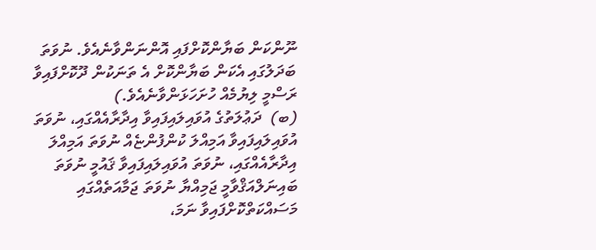ނޫންކަން ބަޔާންކޮށްފައި އޮންނަންވާނެއެވެ. ނުވަތަ ބަދަލުގައި އެކަން ބަޔާންކޮށް އެ ތަނަކުން ދޫކޮށްފައިވާ ރަސްމީ ލިޔުމެއް ހުށަހަޅަންވާނެއެވެ.)
(ބ)  ދަޢުލަތުގެ އުވައިލައިފައިވާ އިދާރާއެއްގައި، ނުވަތަ އުވައިލައިފައިވާ އަމިއްލަ ކުންފުންޏެއް ނުވަތަ އަމިއްލަ އިދާރާއެއްގައި، ނުވަތަ އުވައިލައިފައިވާ ޤައުމީ ނުވަތަ ބައިނަލްއަޤްވާމީ ޖަމިއްޔާ ނުވަތަ ޖަމާއަތެއްގައި މަސައްކަތްކޮށްފައިވާ ނަމަ،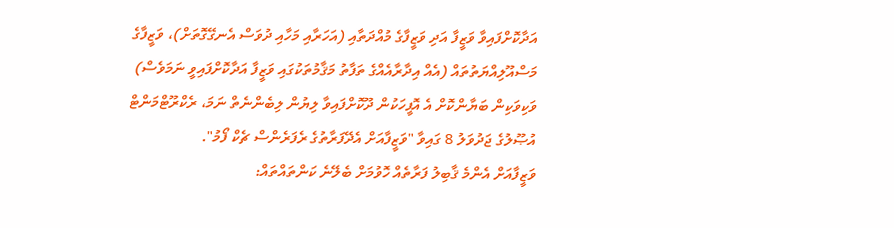އަދާކޮށްފައިވާ ވަޒީފާ އަދި ވަޒީފާގެ މުއްދަތާއި (އަހަރާއި މަހާއި ދުވަސް އެނގޭގޮތަށް)، ވަޒީފާގެ މަސްއޫލިއްޔަތުތައް (އެއް އިދާރާއެއްގެ ތަފާތު މަޤާމުތަކުގައި ވަޒީފާ އަދާކޮށްފައިވީ ނަމަވެސް) ވަކިވަކިން ބަޔާންކޮށް އެ އޮފީހަކުން ދޫކޮށްފައިވާ ލިޔުން ލިބެންނެތް ނަމަ، ރެކްރޫޓްމަންޓް އުޞޫލުގެ ޖަދުވަލު 8 ގައިވާ "ވަޒީފާއަށް އެދޭފަރާތުގެ ރެފަރެންސް ޗެކް ފޯމު".
ވަޒީފާއަށް އެންމެ ޤާބިލު ފަރާތެއް ހޮވުމަށް ބެލޭނެ ކަންތައްތައް: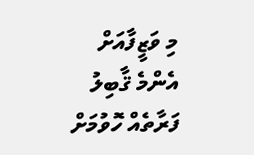މި ވަޒީފާއަށް އެންމެ ޤާބިލު ފަރާތެއް ހޮވުމަށް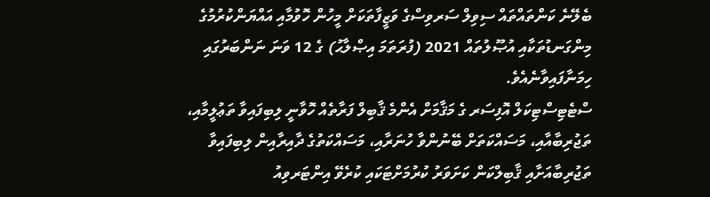ބެލޭނެ ކަންތައްތައް ސިވިލް ސަރވިސްގެ ވަޒީފާތަކަށް މީހުން ހޮވުމާއި އައްޔަންކުރުމުގެ މިންގަނޑުތަކާއި އުޞޫލުތައް 2021 (ފުރަތަމަ އިޞްލާޙު) ގެ 12 ވަނަ ނަންބަރުގައި ހިމަނާފައިވާނެއެވެ.
ސްޓެޓިސްޓިކަލް އޮފިސަރ ގެ މަޤާމަށް އެންމެ ޤާބިލް ފަރާތެއް ހޮވާނީ ލިބިފައިވާ ތަޢުލީމާއި، ތަޖުރިބާއާއި، މަސައްކަތަށް ބޭނުންވާ ހުނަރާއި، މަސައްކަތުގެ ދާއިރާއިން ލިބިފައިވާ ތަޖުރިބާއަށާއި ޤާބިލްކަން ކަށަވަރު ކުރުމަށްޓަކައި ކުރެވޭ އިންޓަރވިއު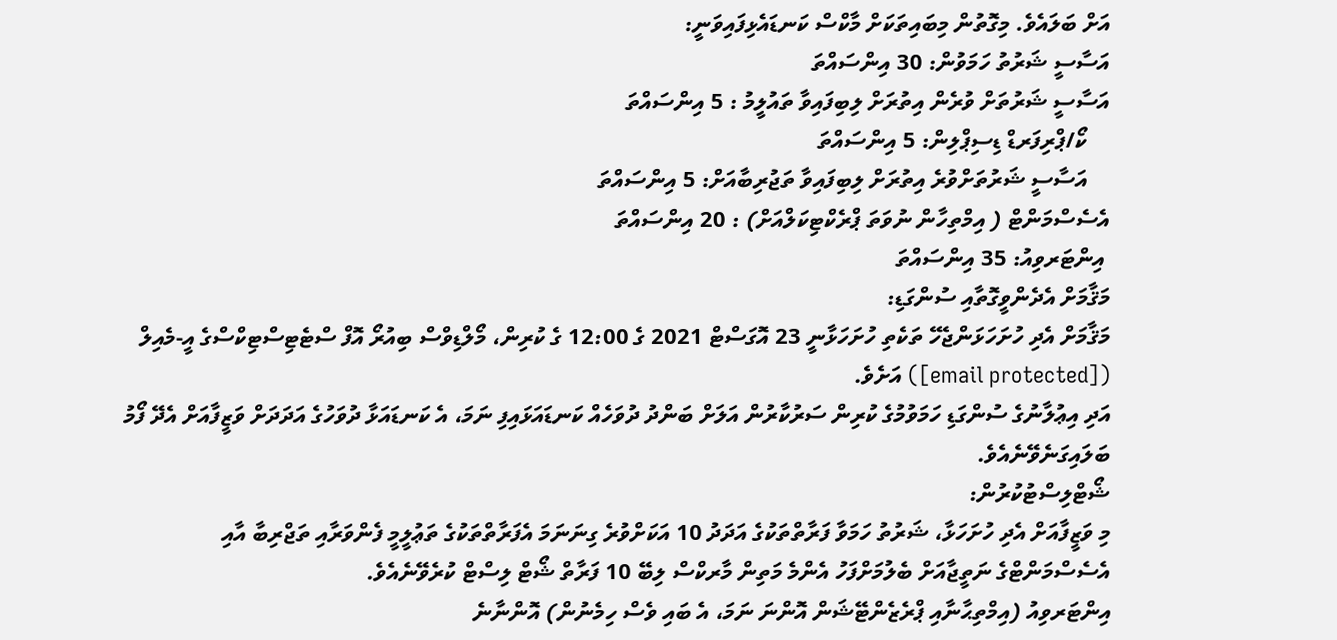އަށް ބަލައެވެ. މިގޮތުން މިބައިތަކަށް މާކްސް ކަނޑައެޅިފައިވަނީ:
އަސާސީ ޝަރުތު ހަމަވުން: 30 އިންސައްތަ
އަސާސީ ޝަރުތަށް ވުރެން އިތުރަށް ލިބިފައިވާ ތައުލީމު : 5 އިންސައްތަ
    ކޯ/ޕްރިފަރޑް ޑިސިޕްލިން: 5 އިންސައްތަ
    އަސާސީ ޝަރުތަށްވުރެ އިތުރަށް ލިބިފައިވާ ތަޖުރިބާއަށް: 5 އިންސައްތަ
އެސެސްމަންޓް ( އިމްތިހާން ނުވަތަ ޕްރެކްޓިކަލްއަށް) : 20 އިންސައްތަ
 އިންޓަރވިއު: 35 އިންސައްތަ
މަޤާމަށް އެދެންވީގޮތާއި ސުންގަޑި:
މަޤާމަށް އެދި ހުށަހަޅަންޖެހޭ ތަކެތި ހުށަހަޅާނީ 23 އޮގަސްޓް 2021 ގެ 12:00 ގެ ކުރިން، މޯލްޑިވްސް ބިއުރޯ އޮފް ސްޓެޓިސްޓިކްސްގެ އީ-މެއިލް ([email protected]) އަށެވެ.
އަދި އިޢުލާނުގެ ސުންގަޑި ހަމަވުމުގެ ކުރިން ސަރުކާރުން އަލަށް ބަންދު ދުވަހެއް ކަނޑައަޅައިފި ނަމަ، އެ ކަނޑައަޅާ ދުވަހުގެ އަދަދަށް ވަޒީފާއަށް އެދޭ ފޯމު ބަލައިގަނެވޭނެއެވެ.
ޝޯޓްލިސްޓުކުރުން:
މި ވަޒީފާއަށް އެދި ހުށަހަޅާ، ޝަރުތު ހަމަވާ ފަރާތްތަކުގެ އަދަދު 10 އަކަށްވުރެ ގިނަނަމަ އެފަރާތްތަކުގެ ތަޢުލީމީ ފެންވަރާއި ތަޖްރިބާ އާއި އެސެސްމަންޓްގެ ނަތީޖާއަށް ބެލުމަށްފަހު އެންމެ މަތިން މާރކްސް ލިބޭ 10 ފަރާތް ޝޯޓް ލިސްޓް ކުރެވޭނެއެވެ.
އިންޓަރވިއު (އިމްތިޙާނާއި ޕްރެޒެންޓޭޝަން އޮންނަ ނަމަ، އެ ބައި ވެސް ހިމެނުން) އޮންނާނެ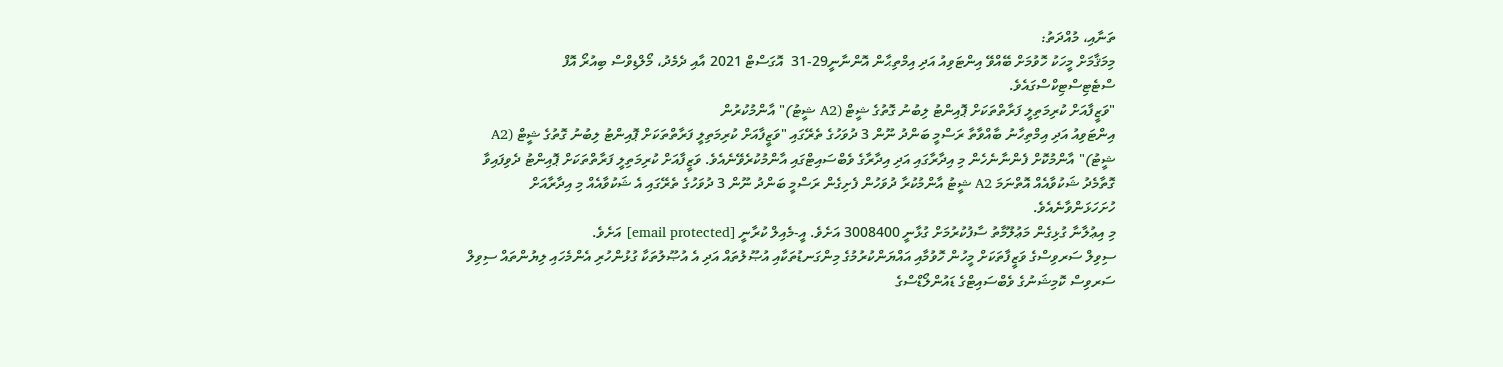ތަނާއި، މުއްދަތު:
މިމަޤާމަށް މީހަކު ހޮވުމަށް ބޭއްވޭ އިންޓަވިއު އަދި އިމްތިޙާން އޮންނާނީ29-31  އޮގަސްޓް 2021 އާއި ދެމެދު، މޯލްޑިވްސް ބިއުރޯ އޮފް ސްޓެޓިސްޓިކްސްގައެވެ.
"ވަޒީފާއަށް ކުރިމަތިލީ ފަރާތްތަކަށް ޕޮއިންޓު ލިބުނު ގޮތުގެ ޝީޓް (A2 ޝީޓު)" އާންމުކުރުން
އިންޓަވިއު އަދި އިމްތިހާނު ބާއްވާތާ ރަސްމީ ބަންދު ނޫން 3 ދުވަހުގެ ތެރޭގައި "ވަޒީފާއަށް ކުރިމަތިލީ ފަރާތްތަކަށް ޕޮއިންޓު ލިބުނު ގޮތުގެ ޝީޓް (A2 ޝީޓު)" އާންމުކޮށް ފެންނާނެހެން މި އިދާރާގައި އަދި އިދާރާގެ ވެބްސައިޓްގައި އާންމުކުރެވޭނެއެވެ. ވަޒީފާއަށް ކުރިމަތިލީ ފަރާތްތަކަށް ޕޮއިންޓު ދެވިފައިވާ ގޮތާމެދު ޝަކުވާއެއް އޮތްނަމަ A2 ޝީޓު އާންމުކުރާ ދުވަހުން ފެށިގެން ރަސްމީ ބަންދު ނޫން 3 ދުވަހުގެ ތެރޭގައި އެ ޝަކުވާއެއް މި އިދާރާއަށް ހުށަހަޅަންވާނެއެވެ.
މި އިޢުލާނާ ގުޅިގެން މަޢުލޫމާތު ސާފުކުރުމަށް ގުޅާނީ 3008400 އަށެވެ. އީ-މެއިލް ކުރާނީ [email protected] އަށެވެ.
ސިވިލް ސަރވިސްގެ ވަޒީފާތަކަށް މީހުން ހޮވުމާއި އައްޔަންކުރުމުގެ މިންގަނޑުތަކާއި އުޞޫލުތައް އަދި އެ އުޞޫލުތަކާ ގުޅުންހުރި އެންމެހައި ލިޔުންތައް ސިވިލް ސަރވިސް ކޮމިޝަނުގެ ވެބްސައިޓްގެ ޑައުންލޯޑްސްގެ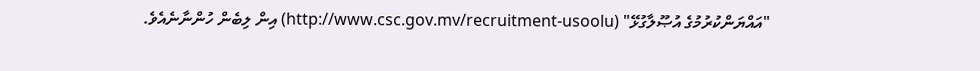"އައްޔަންކުރުމުގެ އުޞޫލާގުޅޭ" (http://www.csc.gov.mv/recruitment-usoolu) އިން ލިބެން ހުންނާނެއެވެ.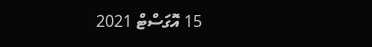15 އޮގަސްޓް 2021